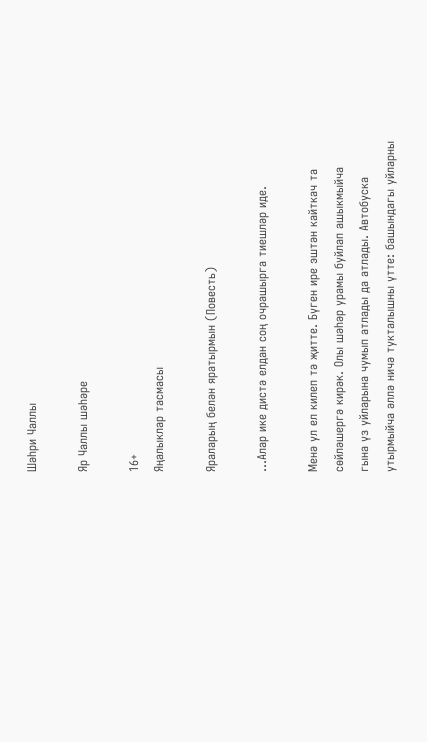Шәһри Чаллы

Яр Чаллы шәһәре

16+
Яңалыклар тасмасы

Яраларың белән яратырмын (Повесть)

...Алар ике дистә елдан соң очрашырга тиешләр иде.

Менә ул ел килеп тә җитте. Бүген ире эштән кайткач та сөйләшергә кирәк. Олы шәһәр урамы буйлап ашыкмыйча гына үз уйларына чумып атлады да атлады. Автобуска утырмыйча әллә ничә тукталышны үтте: башындагы уйларны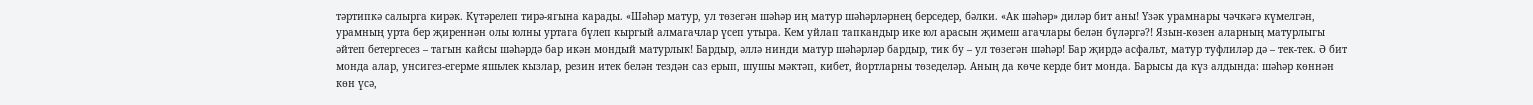тәртипкә салырга кирәк. Күтәрелеп тирә-ягына карады. «Шәһәр матур, ул төзегән шәһәр иң матур шәһәрләрнең берседер, бәлки. «Ак шәһәр» диләр бит аны! Үзәк урамнары чәчкәгә күмелгән, урамның урта бер җиреннән олы юлны уртага бүлеп кыргый алмагачлар үсеп утыра. Кем уйлап тапкандыр ике юл арасын җимеш агачлары белән бүләргә?! Язын-көзен аларның матурлыгы әйтеп бетергесез – тагын кайсы шәһәрдә бар икән мондый матурлык! Бардыр, әллә нинди матур шәһәрләр бардыр, тик бу – ул төзегән шәһәр! Бар җирдә асфальт, матур туфлиләр дә – тек-тек. Ә бит монда алар, унсигез-егерме яшьлек кызлар, резин итек белән тездән саз ерып, шушы мәктәп, кибет, йортларны төзеделәр. Аның да көче керде бит монда. Барысы да күз алдында: шәһәр көннән көн үсә,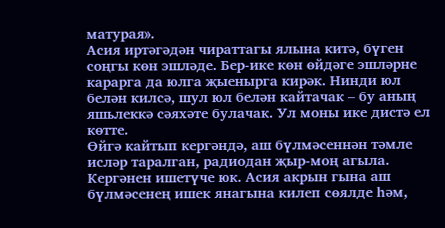матурая».
Асия иртәгәдән чираттагы ялына китә, бүген соңгы көн эшләде. Бер-ике көн өйдәге эшләрне карарга да юлга җыенырга кирәк. Нинди юл белән килсә, шул юл белән кайтачак – бу аның яшьлеккә сәяхәте булачак. Ул моны ике дистә ел көтте.
Өйгә кайтып кергәндә, аш бүлмәсеннән тәмле исләр таралган, радиодан җыр-моң агыла. Кергәнен ишетүче юк. Асия акрын гына аш бүлмәсенең ишек янагына килеп сөялде һәм,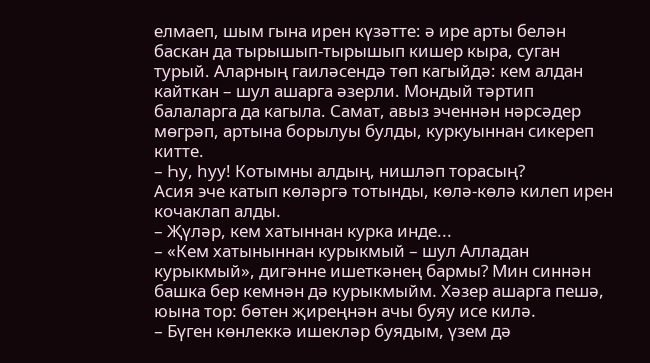елмаеп, шым гына ирен күзәтте: ә ире арты белән баскан да тырышып-тырышып кишер кыра, суган турый. Аларның гаиләсендә төп кагыйдә: кем алдан кайткан – шул ашарга әзерли. Мондый тәртип балаларга да кагыла. Самат, авыз эченнән нәрсәдер мөгрәп, артына борылуы булды, куркуыннан сикереп китте.
– Һу, һуу! Котымны алдың, нишләп торасың?
Асия эче катып көләргә тотынды, көлә-көлә килеп ирен кочаклап алды.
– Җүләр, кем хатыннан курка инде...
– «Кем хатыныннан курыкмый – шул Алладан курыкмый», дигәнне ишеткәнең бармы? Мин синнән башка бер кемнән дә курыкмыйм. Хәзер ашарга пешә, юына тор: бөтен җиреңнән ачы буяу исе килә.
– Бүген көнлеккә ишекләр буядым, үзем дә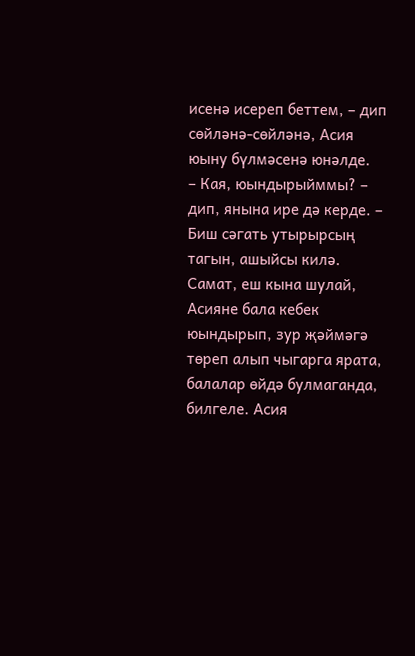исенә исереп беттем, – дип сөйләнә-сөйләнә, Асия юыну бүлмәсенә юнәлде.
– Кая, юындырыйммы? – дип, янына ире дә керде. – Биш сәгать утырырсың тагын, ашыйсы килә.
Самат, еш кына шулай, Асияне бала кебек юындырып, зур җәймәгә төреп алып чыгарга ярата, балалар өйдә булмаганда, билгеле. Асия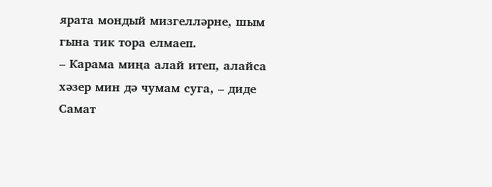ярата мондый мизгелләрне, шым гына тик тора елмаеп.
– Карама миңа алай итеп, алайса хәзер мин дә чумам суга, – диде Самат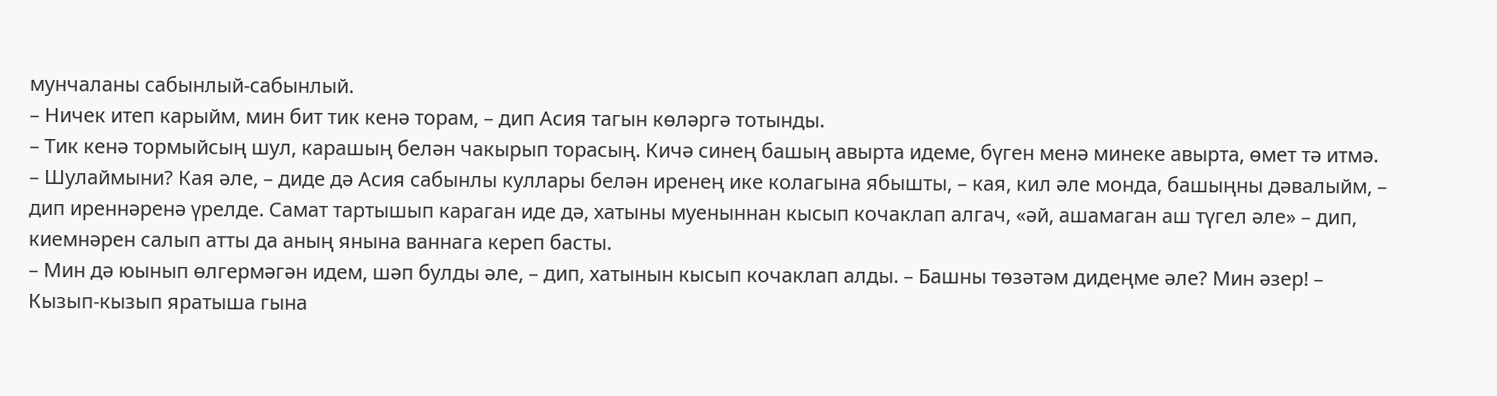мунчаланы сабынлый-сабынлый.
– Ничек итеп карыйм, мин бит тик кенә торам, – дип Асия тагын көләргә тотынды.
– Тик кенә тормыйсың шул, карашың белән чакырып торасың. Кичә синең башың авырта идеме, бүген менә минеке авырта, өмет тә итмә.
– Шулаймыни? Кая әле, – диде дә Асия сабынлы куллары белән иренең ике колагына ябышты, – кая, кил әле монда, башыңны дәвалыйм, – дип иреннәренә үрелде. Самат тартышып караган иде дә, хатыны муеныннан кысып кочаклап алгач, «әй, ашамаган аш түгел әле» – дип, киемнәрен салып атты да аның янына ваннага кереп басты.
– Мин дә юынып өлгермәгән идем, шәп булды әле, – дип, хатынын кысып кочаклап алды. – Башны төзәтәм дидеңме әле? Мин әзер! – Кызып-кызып яратыша гына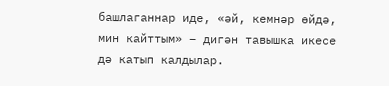башлаганнар иде, «әй, кемнәр өйдә, мин кайттым» – дигән тавышка икесе дә катып калдылар.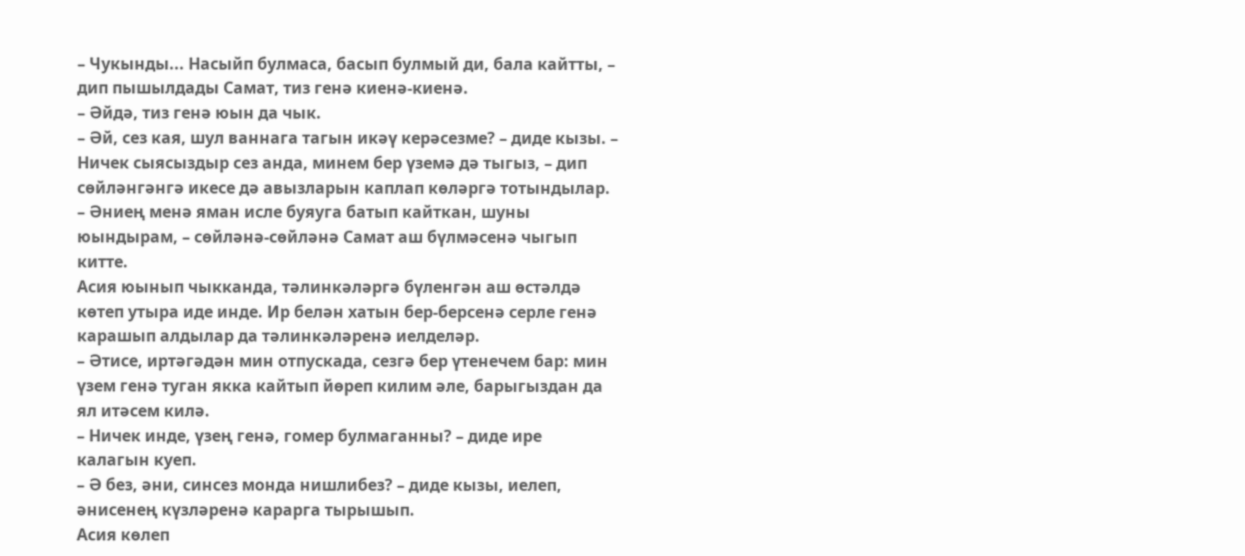– Чукынды... Насыйп булмаса, басып булмый ди, бала кайтты, – дип пышылдады Самат, тиз генә киенә-киенә.
– Әйдә, тиз генә юын да чык.
– Әй, сез кая, шул ваннага тагын икәү керәсезме? – диде кызы. – Ничек сыясыздыр сез анда, минем бер үземә дә тыгыз, – дип сөйләнгәнгә икесе дә авызларын каплап көләргә тотындылар.
– Әниең менә яман исле буяуга батып кайткан, шуны юындырам, – сөйләнә-сөйләнә Самат аш бүлмәсенә чыгып китте.
Асия юынып чыкканда, тәлинкәләргә бүленгән аш өстәлдә көтеп утыра иде инде. Ир белән хатын бер-берсенә серле генә карашып алдылар да тәлинкәләренә иелделәр.
– Әтисе, иртәгәдән мин отпускада, сезгә бер үтенечем бар: мин үзем генә туган якка кайтып йөреп килим әле, барыгыздан да ял итәсем килә.
– Ничек инде, үзең генә, гомер булмаганны? – диде ире калагын куеп.
– Ә без, әни, синсез монда нишлибез? – диде кызы, иелеп, әнисенең күзләренә карарга тырышып.
Асия көлеп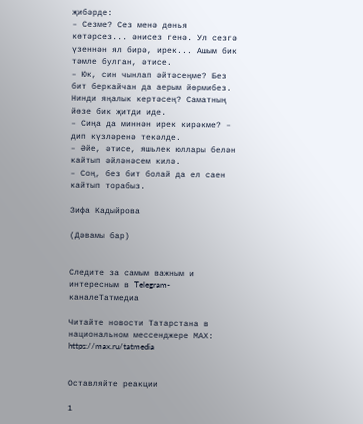җибәрде:
– Сезме? Сез менә дөнья көтәрсез... әнисез генә. Ул сезгә үзеннән ял бирә, ирек... Ашым бик тәмле булган, әтисе.
– Юк, син чынлап әйтәсеңме? Без бит беркайчан да аерым йөрмибез. Нинди яңалык кертәсең? Саматның йөзе бик җитди иде.
– Сиңа да миннән ирек кирәкме? – дип күзләренә текәлде.
– Әйе, әтисе, яшьлек юллары белән кайтып әйләнәсем килә.
– Соң, без бит болай да ел саен кайтып торабыз.

Зифа Кадыйрова

(Дәвамы бар)


Следите за самым важным и интересным в Telegram-каналеТатмедиа

Читайте новости Татарстана в национальном мессенджере MАХ: https://max.ru/tatmedia


Оставляйте реакции

1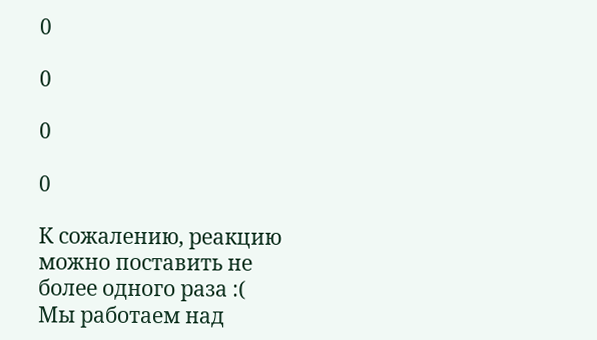0

0

0

0

К сожалению, реакцию можно поставить не более одного раза :(
Мы работаем над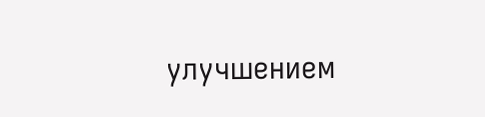улучшением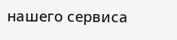нашего сервиса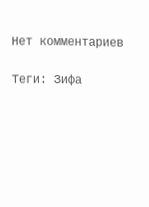Нет комментариев

Теги: Зифа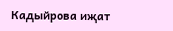Кадыйрова иҗат